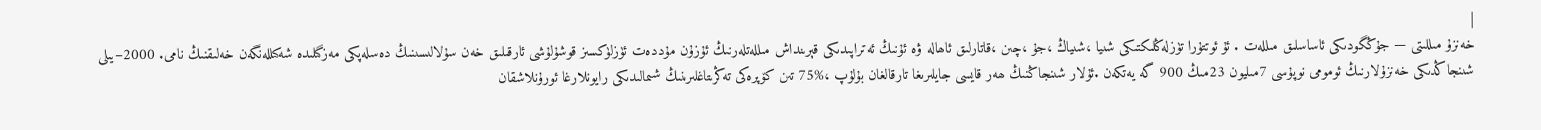|
خەنزۇ مىللىتى — جۇڭگودىكى ئاساسلىق مىللەت . ئۇ ئوتتۇرا تۈزلەڭلىكتىكى شىيا ،شىياڭ ،جۇ ،چىن ،قاتارلىق ئاھالە ۋە ئۇنىڭ ئەتراپىدىكى قېرىنداش مىللەتلەرنىڭ ئۇزۇن مۇددەت ئۈزلۈكسىز قوشۇلۇشى ئارقىلىق خەن سۇلالىسىنىڭ دەسلەپكى مەزگىلىدە شەكىللەنگەن خەلىقنىڭ نامى. 2000–يىلى شىنجاڭدىكى خەنزۇلارنىڭ ئومومى نوپۇسى 7مىليون 23مىڭ 900 گە يەتكەن .ئۇلار شىنجاڭنىڭ ھەر قايسى جايلىرىغا تارقالغان بۇلۇپ ،%75 تىن كۆپرەكى تەڭرىتاغلىرىنىڭ شىمالىدىكى رايونلارغا ئورۇنلاشقان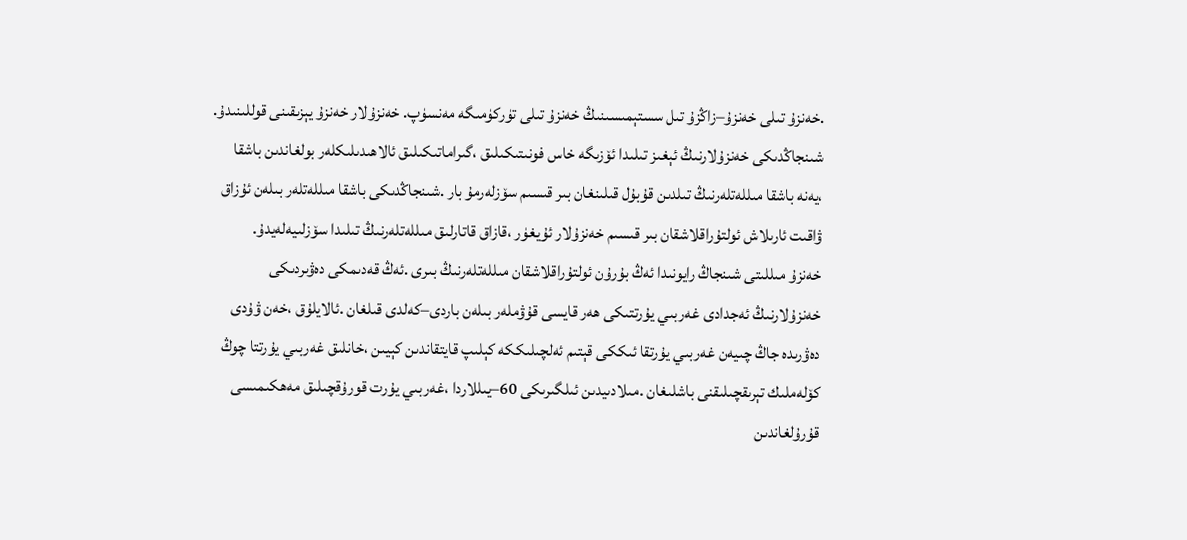.خەنزۇ تىلى خەنزۇ–زاڭزۇ تىل سستېمىسىنىڭ خەنزۇ تىلى تۈركۈمىگە مەنسۈپ. خەنزۇلار خەنزۇ يېزىقىنى قوللىنىدۇ. شىنجاڭدىكى خەنزۇلارنىڭ ئېغىز تىلىدا ئۆزىگە خاس فونىتىكىلىق ،گىراماتىكىلىق ئالاھىدىلىكلەر بولغاندىن باشقا ،يەنە باشقا مىللەتلەرنىڭ تىلدىن قۇبۇل قىلىنغان بىر قىسىم سۆزلەرمۇ بار .شىنجاڭدىكى باشقا مىللەتلەر بىلەن ئۇزاق ۋاقىت ئارىلاش ئولتۇراقلاشقان بىر قىسىم خەنزۇلار ئۇيغۈر ،قازاق قاتارلىق مىللەتلەرنىڭ تىلىدا سۆزلىيەلەيدۇ.
خەنزۇ مىللىتى شىنجاڭ رايونىدا ئەڭ بۇرۇن ئولتۇراقلاشقان مىللەتلەرنىڭ بىرى .ئەڭ قەدىمكى دەۋىردىكى خەنزۇلارنىڭ ئەجدادى غەربىي يۇرتتىكى ھەر قايسى قۇۋملەر بىلەن باردى–كەلدى قىلغان .ئالايلۇق ،خەن ۋۇدى دەۋرىدە جاڭ چىيەن غەربىي يۇرتقا ئىككى قېتىم ئەلچىلىككە كېلىپ قايتقاندىن كېيىن ،خانلىق غەربىي يۇرتتا چوڭ كۆلەملىك تېرىقچىلىقنى باشلىغان .مىلادىيدىن ئىلگىرىكى 60–يىللاردا ،غەربىي يۇرت قورۇقچىلىق مەھكىمىسى قۇرۇلغاندىن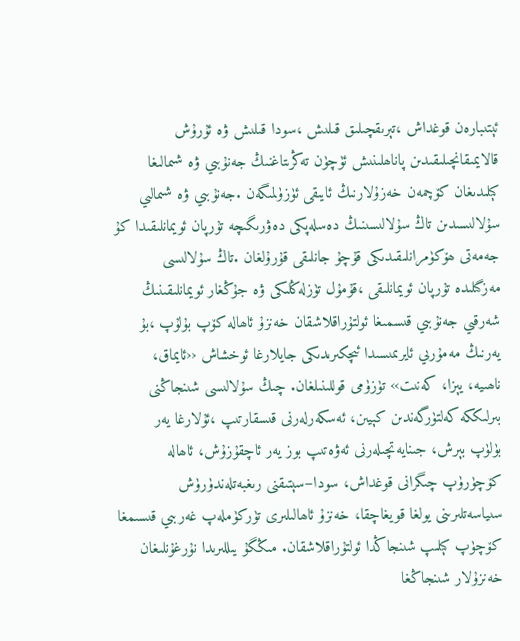ئېتىبارەن قوغداش ،تېرىقچىلىق قىلىش ،سودا قىلىش ۋە ئۇرۇش قالايمىقانچىلىقىدىن پاناھلىنىش ئۈچۈن تەڭرىتاغنىڭ جەنۇبىي ۋە شىمالىغا كېلىدىغان كۆچمەن خەزۇلارنىڭ ئايىقى ئۈزۈلمىگەن .جەنۇبىي ۋە شىمالىي سۇلالىسىدىن تاڭ سۇلالىسىنىڭ دەسلەپكى دەۋرىگىچە تۇرپان ئويمانلىقىدا كۇ جەمەتى ھۆكۈمرانلىقىدىكى قۇچۇ جانلىقى قۇرۇلغان .تاڭ سۇلالىسى مەزگىلىدە تۇرپان ئويمانلىقى ،قۇمۇل تۈزلەڭلىكى ۋە جۇڭغار ئويمانلىقىنىڭ شەرقىي جەنۇبىي قىسمىغا ئولتۇراقلاشقان خەنزۇ ئاھالە كۆپ بۇلۇپ ،بۇ يەرنىڭ مەمۇرىي ئايرىمىسىدا ئىچكىرىدىكى جايلارغا ئوخشاش ‹‹ئايماق، ناھىيە، يېزا، كەنىت›› تۈزۈمى قوللىنىلغان. چىڭ سۇلالىسى شىنجاڭنى بىرلىككە كەلتۈرگەندىن كېيىن، ئەسكەرلەرنى قىسقارتىپ ،ئۇلارغا يەر بۈلۈپ بېرش، جىنايەتچىلەرنى ئەۋەتىپ بوز يەر ئاچقۇزۇش، ئاھالە كۆچۈرۈپ چىگرانى قوغداش، سودا–سېتىقنى رىغبەتلەندۈرۈش سىياسەتلىرىنى يولغا قويغاچقا، خەنزۇ ئاھالىلىرى تۈركۈملەپ غەربىي قىسىمغا كۆچۈپ كېلىپ شىنجاڭدا ئولتۇراقلاشقان. مىڭگۇ يىللىرىدا نۇرغۇنلىغان خەنزۇلار شىنجاڭغا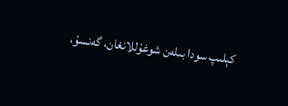كېلىپ سودا بىلەن شوغۇللانغان، گەنسۇ،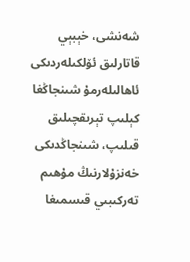شەنشى، خېبېي قاتارلىق ئۆلكىلەردىكى ئاھالىلەرمۇ شىنجاڭغا كېلىپ تېرىقچىلىق قىلىپ، شىنجاڭدىكى خەنزۇلارنىڭ مۇھىم تەركىبىي قىسمىغا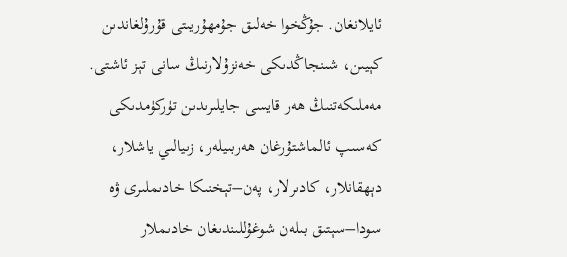ئايلانغان. جۇڭخوا خەلىق جۇمھۇريىتى قۇرۇلغاندىن كېيىن، شىنجاڭدىكى خەنزۇلارنىڭ سانى تېز ئاشتى. مەملىكەتنىڭ ھەر قايسى جايلىرىدىن تۈركۈمدىكى كەسىپ ئالماشتۇرغان ھەربىيلەر، زىيالىي ياشلار، دېھقانلار، كادىرلار، پەن–تېخنىكا خادىملىرى ۋە سودا–سېتىق بىلەن شوغۇللىندىغان خادىملار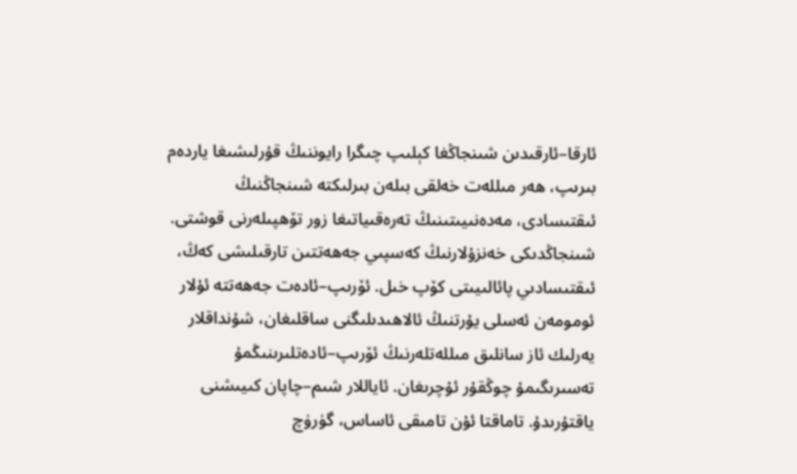ئارقا–ئارقىدىن شىنجاڭغا كېلىپ چىگرا رايوننىڭ قۇرلىشىغا ياردەم بىرىپ، ھەر مىللەت خەلقى بىلەن بىرلىكتە شىنجاڭنىڭ ئىقتىسادى، مەدەنىيىتىنىڭ تەرەقىياتىغا زور تۆھپىلەرنى قوشتى.
شىنجاڭدىكى خەنزۇلارنىڭ كەسپىي جەھەتتىن تارقىلىشى كەڭ، ئىقتىسادىي پائالىيىتى كۆپ خىل. ئۆرىپ–ئادەت جەھەتتە ئۇلار ئومومەن ئەسلى يۇرتنىڭ ئالاھىدىلىگنى ساقلىغان، شۇنداقلار يەرلىك ئاز سانلىق مىللەتلەرنىڭ ئۆرىپ–ئادەتلىرىنىڭمۇ تەسىرىگىمۇ چوڭقۇر ئۇچرىغان. ئاياللار شىم–چاپان كىيىشنى ياقتۇرىدۇ. تاماقتا ئۇن تامىقى ئاساس، گۈرۈچ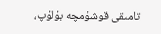تامىقى قوشۇمچە بۇلۇپ،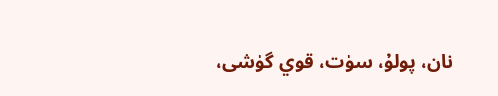نان، پولۇ، سۈت، قوي گۈشى،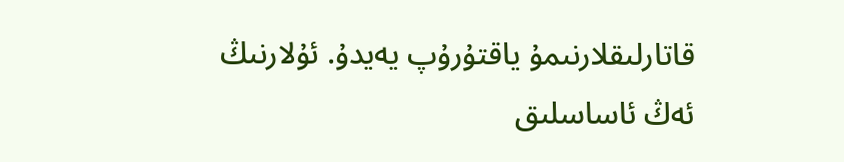قاتارلىقلارنىمۇ ياقتۇرۇپ يەيدۇ. ئۇلارنىڭ ئەڭ ئاساسلىق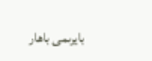بايرىمى باھار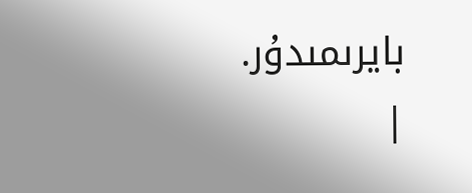بايرىمىدۇر.
|